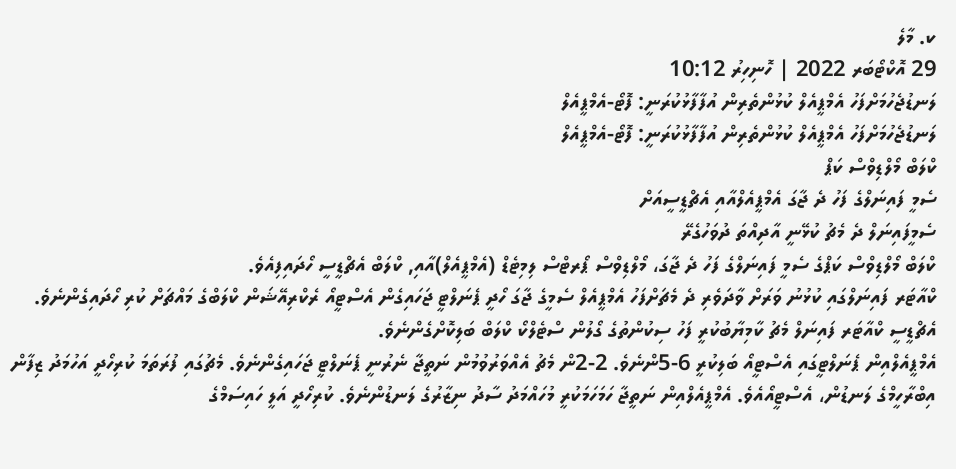ކ. މާލެ
29 އޮކްޓޯބަރ 2022 | ހޮނިހިރު 10:12
ލަނޑުޖެހުމަށްފަހު އެމްޕީއެލް ކުޅުންތެރިން އުފާފާޅުކުރަނީ: ފޮޓޯ-އެމްޕީއެލް
ލަނޑުޖެހުމަށްފަހު އެމްޕީއެލް ކުޅުންތެރިން އުފާފާޅުކުރަނީ: ފޮޓޯ-އެމްޕީއެލް
ކްލަބް މޯލްޑިވްސް ކަޕް
ސެމީ ފައިނަލްގެ ފަހު ދެ ޖާގަ އެމްޕީއެލްއާއި އެޗްޑީސީއަށް
ސެމީފައިނަލް ދެ މެޗު ކުޅޭނީ އާދިއްތަ ދުވަހުގެރޭ
ކްލަބް މޯލްޑިވްސް ކަޕްގެ ސެމީ ފައިނަލްގެ ފަހު ދެ ޖާގަ، މޯލްޑިވްސް ޕޯރޓްސް ލިމިޓެޑް (އެމްޕީއެލް)އާއި, ކްލަބް އެޗްޑީސީ ހޯދައިފިއެވެ.
ކްއާޓަރ ފައިނަލްގައި ކުޅުނު ވަރަށް ވާދަވެރި ދެ މެޗަށްފަހު އެމްޕީއެލް ސެމީގެ ޖާގަ ހޯދީ ޕެނަލްޓީ ޖަހައިގެން އެސްޓީއޯ ރެކްރިއޭޝަން ކްލަބްގެ މައްޗަށް ކުރި ހޯދައިގެންނެވެ. އެޗްޑީސީ ކްއާޓަރ ފައިނަލް މެޗު ކާމިޔާބުކުރީ ފަހު ސިކުންތުގެ ގޯލުން ސްޓެލްކޯ ކްލަބް ބަލިކޮށްގެންނެވެ.
އެމްޕީއެލްއިން ޕެނަލްޓީގައި އެސްޓީއޯ ބަލިކުރީ 6-5ންނެވެ. 2-2ން މެޗު އެއްވަރުވުމުން ނަތީޖާ ނެރުނީ ޕެނަލްޓީ ޖަހައިގެންނެވެ. މެޗުގައި ފުރަތަމަ ކުރިހޯދީ އަހުމަދު ޒިފާން އިބްރާހީމްގެ ލަނޑުން، އެސްޓީއޯއެވެ. އެމްޕީއެލްއިން ނަތީޖާ ހަމަހަމަކުރީ މުހައްމަދު ސާދު ނިޒާރުގެ ލަނޑުންނެވެ. ކުރިހޯދީ އަލީ ހައިސަމްގެ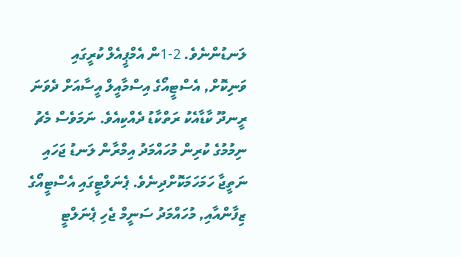ލަނޑުންނެވެ. 2-1ން އެމްޕީއެލް ކުރީގައި ވަނިކޮށް, އެސްޓީއޯގެ އިސްމާއީލް އީސާއަށް ދެވަނަ ރީނދޫ ކާޑާއެކު ރަތްކާޑު ދެއްކިއެވެ. ނަމަވެސް މެޗު ނިމުމުގެ ކުރިން މުހައްމަދު އިމްރާން ލަނޑު ޖަހައި ނަތީޖާ ހަމަހަމަކޮށްދިނެވެ. ޕެނަލްޓީގައި އެސްޓީއޯގެ ޒިފާންއާއި, މުހައްމަދު ސަނީމް ޖެހި ޕެނަލްޓީ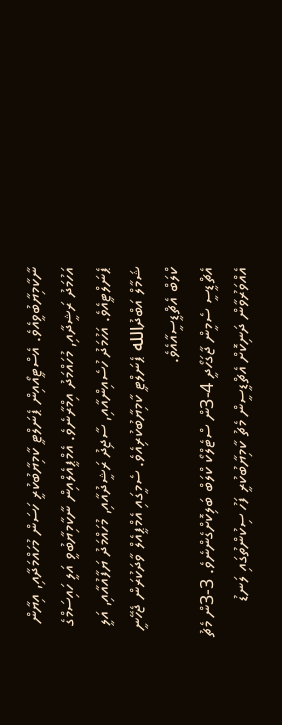ނާކާމިޔާބުވީއެވެ. އެސްޓީއޯއިން ޕެނަލްޓީ ކާމިޔާބުކުރީ ހަސަން މުހައްމަދާއި, އިޔާން އަހުމަދު ރަޝީދާއި, މުހައްމަދު އިމްރާނެވެ. އެމްޕީއެލްއިން ނާކާމިޔާބުވީ އަލީ ހައިސަމްގެ ޕެނަލްޓީއެވެ. އަހުމަދު ހުސެއިންއާއި, ސާޖިދު ރަޝީދުއާއި, މުހައްމަދު ޔަފާއުއާއި, އަލީ ޝަމާލް އަބްދުالله ޕެނަލްޓީ ކާމިޔާބުކުރިއެވެ. ސެމީގައި އެމްޕީއެލް ވާދަކުރަން ޖެހޭނީ ކްލަބް އެޗްޑީސީއާއެވެ.
އެޗްޑީސީ ސެމީން ޖާގަހޯދީ 4-3ން ސްޓެލްކޯ ކްލަބް ބަލިކޮށްގެންނެވެ. 3-3ން މެޗު އެއްވަރުވާން ދަނިކޮށް އެޗްޑީސީން މެޗު ކާމިޔާބުކުރީ ފަހު ސިކުންތުގައި ލަނޑު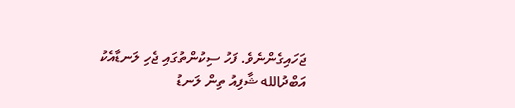ޖަހައިގެންނެވެ. ފަހު ސިކުންތުގައި ޖެހި ލަނޑާއެކު އަބްދުالله ޝާފިއު ތިން ލަނޑު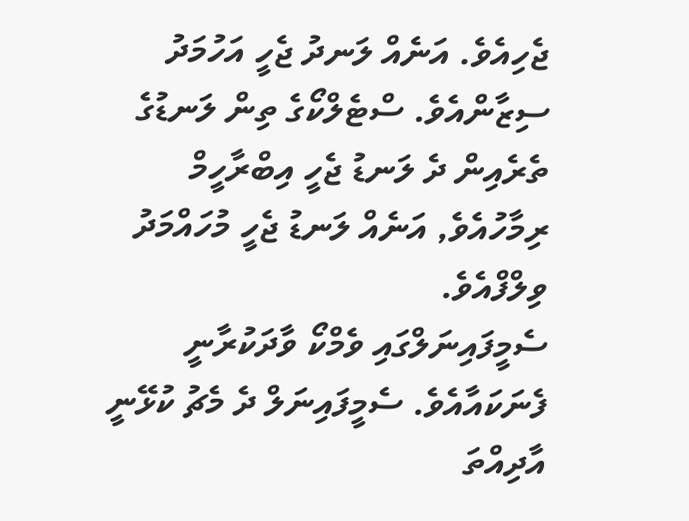ޖެހިއެވެ. އަނެއް ލަނދު ޖެހީ އަހުމަދު ސިޒާންއެވެ. ސްޓެލްކޯގެ ތިން ލަނޑުގެ ތެރެއިން ދެ ލަނޑު ޖެހީ އިބްރާހީމް ރިމާހުއެވެ, އަނެއް ލަނޑު ޖެހީ މުހައްމަދު ވިލްފްއެވެ.
ސެމީފައިނަލްގައި ވެމްކޯ ވާދަކުރާނީ ފެނަކައާއެވެ. ސެމީފައިނަލް ދެ މެޗު ކުޅޭނީ އާދިއްތަ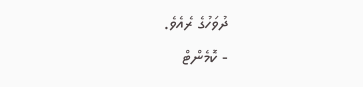ދުވަހުގެ ރެއެވެ.
- ކޮމެންޓް